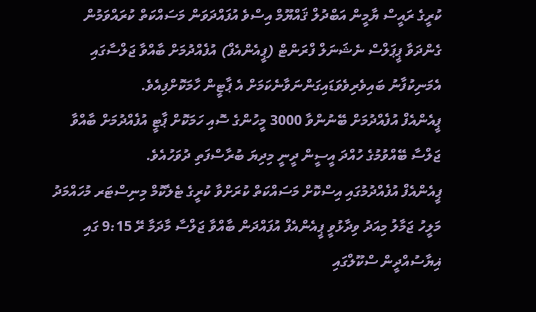ކުރީގެ ރައީސް ޔާމީން އަބްދުލް ޤައްޔޫމް އިސްވެ އުފައްދަވަން މަސައްކަތް ކުރައްވަމުން ގެންދަވާ ޕީޕަލްސް ނެޝަނަލް ފްރަންޓް (ޕީއެންއެފް) އުފެއްދުމަށް ބާއްވާ ޖަލްސާގައި އެމަނިކުފާނު ބައިވެރިވެވަޑައިގަންނަވާނެކަމަށް އެ ޕާޓީން ހާމަކޮށްފިއެވެ.
ޕީއެންއެފް އުފެއްދުމަށް ބޭނުންވާ 3000 މީހުންގެ ސޮއި ހަމަކޮށް ޕާޓީ އުފެއްދުމަށް ބާއްވާ ޖަލްސާ ބޭއްވުމުގެ ހުއްދަ އީސީން ދީނީ މިދިޔަ ބުރާސްފަތި ދުވަހުއެވެ.
ޕީއެންއެފް އުފެއްދުމުގައި އިސްކޮށް މަސައްކަތް ކުރަށްވާ ކުރީގެ ޓެލެކޮމް މިނިސްޓަރ މުހައްމަދު މަލީހު ޖަމާލު މިއަދު ވިދާޅުވީ ޕީއެންއެފް އުފައްދަން ބާއްވާ ޖަލްސާ މާދަމާ ރޭ 9:15 ގައި ޣިޔާސުއްދީން ސްކޫލްގައި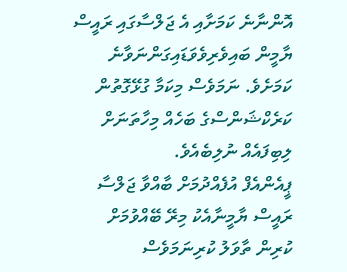އޮންނާނެ ކަމަށާއި އެ ޖަލްސާގައި ރައީސް ޔާމީން ބައިވެރިވެވަޑައިގަންނަވާނެ ކަމަށެވެ. ނަމަވެސް މިކަމާ ގުޅޭގޮތުން ކަރެކްޝަންސްގެ ބަހެއް މިހާތަނަށް ލިބިފައެއް ނުލިބެއެވެ.
ޕީއެންއެފް އުފެއްދުމަށް ބާއްވާ ޖަލްސާ ރައީސް ޔާމީނާއެކު މިރޭ ބޭއްވުމަށް ކުރިން ތާވަލު ކުރިނަމަވެސް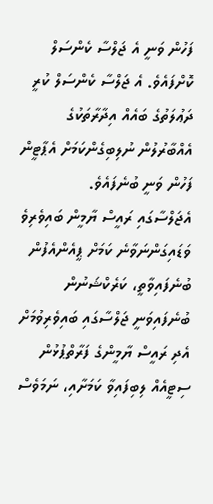ފަހުން ވަނީ އެ ޖަލްސާ ކެންސަލް ކޮށްފައެވެ. އެ ޖަލްސާ ކެންސަލް ކުރީ ދަޢުލަތުގެ ބައެއް އިދާރާތަކުގެ އެއްބާރުލުން ނުލިބިގެންކަމަށް އެޕާޓީން ފަހުން ވަނީ ބުނެފައެވެ.
އެޖަލްސާގައި ރައީސް ޔާމީން ބައިވެރިވެ ވަޑައިގަންނަވާނެ ކަމަށް ޕީއެންއެފުން ބުނެފައިވާތީ، ކަރެކްޝަނުން ބުނެފައިވަނީ ޖަލްސާގައި ބައިވެރިވުމަށް އެދި ރައީސް ޔާމީންގެ ފަރާތްޕުޅުން ސިޓީއެއް ލިބިފައިވާ ކަމަށާއި، ނަމަވެސް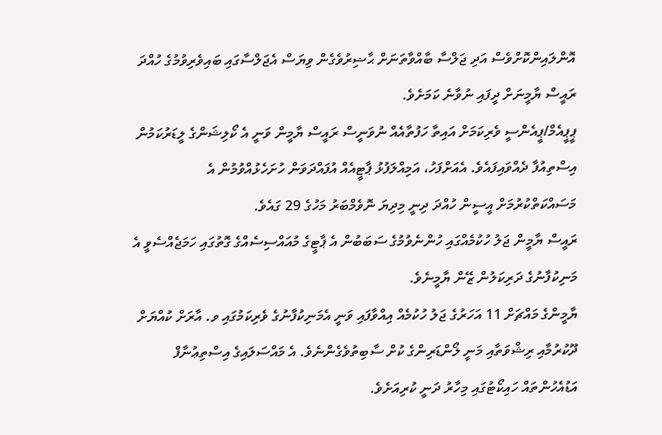އޮންލައިންކޮށްވެސް އަދި ޖަލްސާ ބާއްވާތަނަށް ޙާޟިރުވެގެން ވިޔަސް އެޖަލްސާގައި ބައިވެރިވުމުގެ ހުއްދަ ރައީސް ޔާމީނަށް ދީފައި ނުވާނެ ކަމަށެވެ.
ޕީޕީއެމް/ޕީއެންސީ ވެރިކަމަށް އައިތާ ހަފުތާއެއް ނުވަނީސް ރައީސް ޔާމީން ވަނީ އެ ކޯލިޝަންގެ ލީޑަރުކަމުން އިސްތިއުފާ ދެއްވައިފައެވެ. އެއަށްފަހު، އަމިއްލަފުޅު ޕާޓީއެއް އުފައްދަވަން ހުށަހެޅުއްވުމުން އެ މަސައްކަތްކުރުމަށް އީސީން ހުއްދަ ދިނީ މިދިޔަ ނޮވެމްބަރު މަހުގެ 29 ގައެވެ.
ރައީސް ޔާމީން ޖަލު ހުކުމެއްގައި ހުންނެވުމުގެ ސަބަބުން އެ ޕާޓީގެ މުއައްސިސެއްގެ ގޮތުގައި ހަމަޖެއްސެވީ އެ މަނިކުފާނުގެ ދަރިކަލުން ޒޭން ޔާމީނެވެ.
ޔާމީންގެ މައްޗަށް 11 އަހަރުގެ ޖަލު ހުކުމެއް އިއްވާފައި ވަނީ އެމަނިކުފާނުގެ ވެރިކަމުގައި ވ. އާރަށް ކުއްޔަށް ދޫކުރުމާއި ރިޝްވަތާއި މަނީ ލޯންޑަރިންގެ ކުށް ސާބިތުވެގެންނެވެ. އެ މައްސަލައިގެ އިސްތިޢުނާފް އަޑުއެހުންތައް ހައިކޯޓުގައި މިހާރު ދަނީ ކުރިއަށެވެ.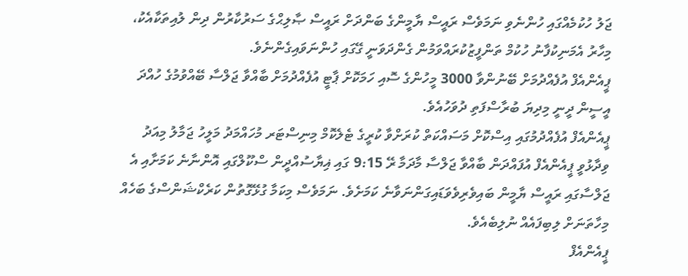ޖަލު ހުކުމެއްގައި ހުންނެވި ނަމަވެސް ރައީސް ޔާމީންގެ ބަންދަށް ރައީސް ޞާލިޙްގެ ސަރުކާރުން ދިން ލުއިތަކާއެކު، މިހާރު އެމަނިކުފާނު ހުކުމް ތަންފީޒުކުރައްވަމުން ގެންދަވަނީ ގޭގައި ހުންނަވައިގެންނެވެ.
ޕީއެންއެފް އުފެއްދުމަށް ބޭނުންވާ 3000 މީހުންގެ ސޮއި ހަމަކޮށް ޕާޓީ އުފެއްދުމަށް ބާއްވާ ޖަލްސާ ބޭއްވުމުގެ ހުއްދަ އީސީން ދީނީ މިދިޔަ ބުރާސްފަތި ދުވަހުއެވެ.
ޕީއެންއެފް އުފެއްދުމުގައި އިސްކޮށް މަސައްކަތް ކުރަށްވާ ކުރީގެ ޓެލެކޮމް މިނިސްޓަރ މުހައްމަދު މަލީހު ޖަމާލު މިއަދު ވިދާޅުވީ ޕީއެންއެފް އުފައްދަން ބާއްވާ ޖަލްސާ މާދަމާ ރޭ 9:15 ގައި ޣިޔާސުއްދީން ސްކޫލްގައި އޮންނާނެ ކަމަށާއި އެ ޖަލްސާގައި ރައީސް ޔާމީން ބައިވެރިވެވަޑައިގަންނަވާނެ ކަމަށެވެ. ނަމަވެސް މިކަމާ ގުޅޭގޮތުން ކަރެކްޝަންސްގެ ބަހެއް މިހާތަނަށް ލިބިފައެއް ނުލިބެއެވެ.
ޕީއެންއެފް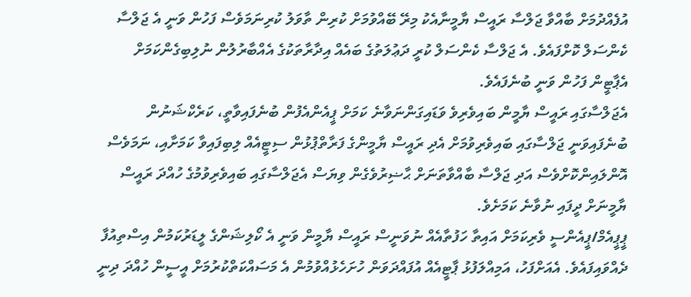އުފެއްދުމަށް ބާއްވާ ޖަލްސާ ރައީސް ޔާމީނާއެކު މިރޭ ބޭއްވުމަށް ކުރިން ތާވަލު ކުރިނަމަވެސް ފަހުން ވަނީ އެ ޖަލްސާ ކެންސަލް ކޮށްފައެވެ. އެ ޖަލްސާ ކެންސަލް ކުރީ ދަޢުލަތުގެ ބައެއް އިދާރާތަކުގެ އެއްބާރުލުން ނުލިބިގެންކަމަށް އެޕާޓީން ފަހުން ވަނީ ބުނެފައެވެ.
އެޖަލްސާގައި ރައީސް ޔާމީން ބައިވެރިވެ ވަޑައިގަންނަވާނެ ކަމަށް ޕީއެންއެފުން ބުނެފައިވާތީ، ކަރެކްޝަނުން ބުނެފައިވަނީ ޖަލްސާގައި ބައިވެރިވުމަށް އެދި ރައީސް ޔާމީންގެ ފަރާތްޕުޅުން ސިޓީއެއް ލިބިފައިވާ ކަމަށާއި، ނަމަވެސް އޮންލައިންކޮށްވެސް އަދި ޖަލްސާ ބާއްވާތަނަށް ޙާޟިރުވެގެން ވިޔަސް އެޖަލްސާގައި ބައިވެރިވުމުގެ ހުއްދަ ރައީސް ޔާމީނަށް ދީފައި ނުވާނެ ކަމަށެވެ.
ޕީޕީއެމް/ޕީއެންސީ ވެރިކަމަށް އައިތާ ހަފުތާއެއް ނުވަނީސް ރައީސް ޔާމީން ވަނީ އެ ކޯލިޝަންގެ ލީޑަރުކަމުން އިސްތިއުފާ ދެއްވައިފައެވެ. އެއަށްފަހު، އަމިއްލަފުޅު ޕާޓީއެއް އުފައްދަވަން ހުށަހެޅުއްވުމުން އެ މަސައްކަތްކުރުމަށް އީސީން ހުއްދަ ދިނީ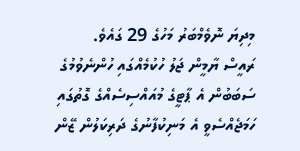މިދިޔަ ނޮވެމްބަރު މަހުގެ 29 ގައެވެ.
ރައީސް ޔާމީން ޖަލު ހުކުމެއްގައި ހުންނެވުމުގެ ސަބަބުން އެ ޕާޓީގެ މުއައްސިސެއްގެ ގޮތުގައި ހަމަޖެއްސެވީ އެ މަނިކުފާނުގެ ދަރިކަލުން ޒޭން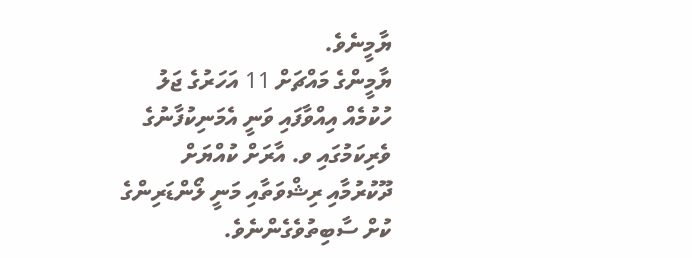ޔާމީނެވެ.
ޔާމީންގެ މައްޗަށް 11 އަހަރުގެ ޖަލު ހުކުމެއް އިއްވާފައި ވަނީ އެމަނިކުފާނުގެ ވެރިކަމުގައި ވ. އާރަށް ކުއްޔަށް ދޫކުރުމާއި ރިޝްވަތާއި މަނީ ލޯންޑަރިންގެ ކުށް ސާބިތުވެގެންނެވެ.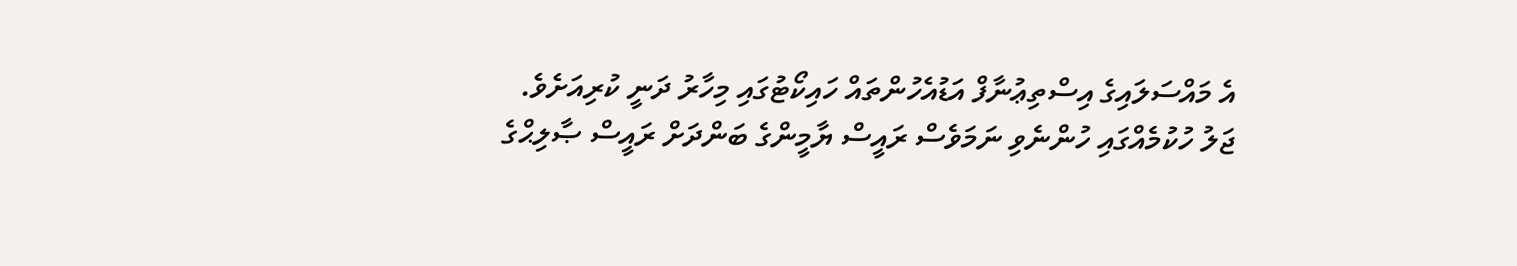އެ މައްސަލައިގެ އިސްތިޢުނާފް އަޑުއެހުންތައް ހައިކޯޓުގައި މިހާރު ދަނީ ކުރިއަށެވެ.
ޖަލު ހުކުމެއްގައި ހުންނެވި ނަމަވެސް ރައީސް ޔާމީންގެ ބަންދަށް ރައީސް ޞާލިޙްގެ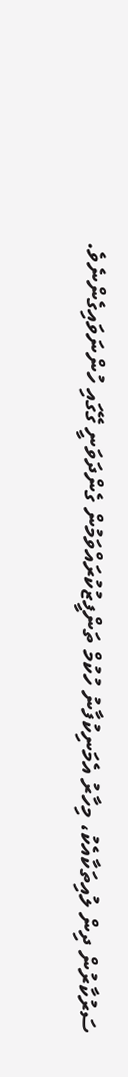ސަރުކާރުން ދިން ލުއިތަކާއެކު، މިހާރު އެމަނިކުފާނު ހުކުމް ތަންފީޒުކުރައްވަމުން ގެންދަވަނީ ގޭގައި ހުންނަވައިގެންނެވެ.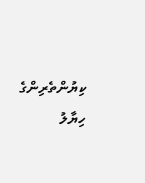ކިޔުންތެރިންގެ ހިޔާލު